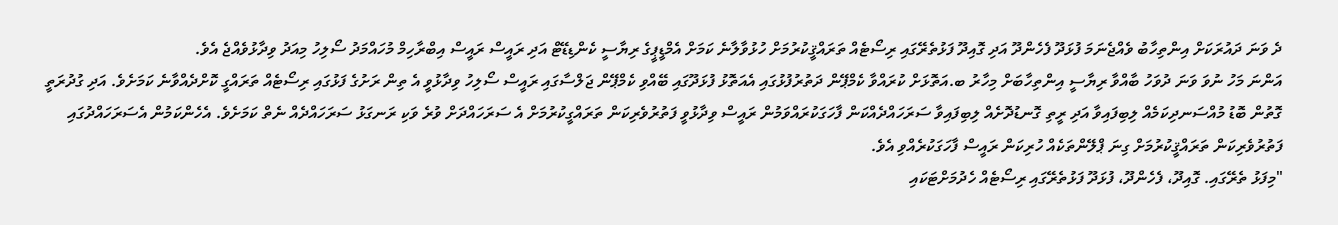ދެ ވަނަ ދައުރަކަށް އިންތިހާބު ވެއްޖެނަމަ ފުޅަދޫ ފެހެންދޫ އަދި ގޮއިދޫ ފަޅުތެރޭގައި ރިސޯޓެއް ތަރައްޤީކުރުމަށް ހުޅުވާލާނެ ކަމަށް އެމްޑީޕީގެ ރިޔާސީ ކެންޑިޑޭޓް އަދި ރައީސް ރައީސް އިބްރާހިމް މުހައްމަދު ސޯލިހު މިއަދު ވިދާޅުވެއްޖެ އެވެ.
އަންނަ މަހު ނުވަ ވަނަ ދުވަހު ބާއްވާ ރިޔާސީ އިންތިހާބަށް މިހާރު ބ.އަތޮޅަށް ކުރައްވާ ކެމްޕޭން ދަތުރުފުޅުގައި އެއަތޮޅު ފުޅަދޫގައި ބޭއްވި ކެމްޕޭން ޖަލްސާގައި ރައީސް ސޯލިހު ވިދާޅުވީ އެ ތިން ރަށުގެ ފަޅުގައި ރިސޯޓެއް ތަރައްގީ ކޮށްދެއްވާނެ ކަމަށެވެ. އަދި ގުދުރަތީ ގޮތުން ބޮޑު މުއްސަނދިކަމެއް ލިބިފައިވާ އަދި ރީތި ގޮނޑުދޮށެއް ލިބިފައިވާ ސަރަހައްދެއްކަން ފާހަގަކުރައްވަމުން ރައީސް ވިދާޅުވީ ފަތުރުވެރިކަން ތަރައްގީކުރުމަށް އެ ސަރަހައްދަށް ވުރެ ވަކި ރަނގަޅު ސަރަހައްދެއް ނެތް ކަމަށެވެ. އެހެންކަމުން އެސަރަހައްދުގައި ފަތުރުވެރިކަން ތަރައްޤީކުރުމަށް ގިނަ ޕްލޭންތަކެއް ހުރިކަން ރައީސް ފާހަގަކުރެއްވި އެވެ.
"މިފަޅު ތެރޭގައި. ގޮއިދޫ، ފެހެންދޫ، ފުޅަދޫ ފަޅުތެރޭގައި ރިސޯޓެއް ހެދުމަށްޓަކައި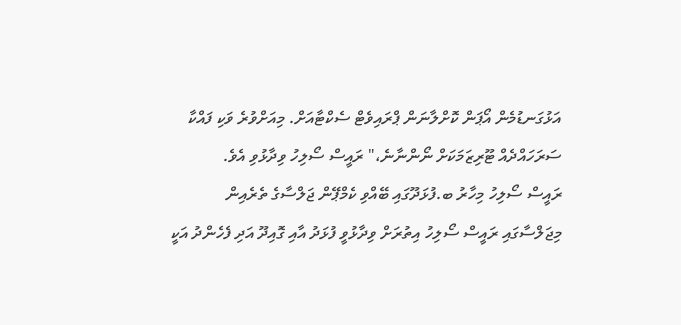އަޅުގަނޑުމެން އޯޕަން ކޮށްލާނަން ޕްރައިވެޓް ސެކްޓާއަށް. މިއަށްވުރެ ވަކި ފައްކާ ސަރަހައްދެއް ޓޫރިޒަމަކަށް ނޯންނާނެ،" ރައީސް ސޯލިހު ވިދާޅުވި އެވެ.
ރައީސް ސޯލިހު މިހާރު ބ.ފުޅަދޫގައި ބޭއްވި ކެމްޕޭން ޖަލްސާގެ ތެރެއިން
މިޖަލްސާގައި ރައީސް ސޯލިހު އިތުރަށް ވިދާޅުވީ ފުޅަދު އާއި ގޮއިދޫ އަދި ފެހެންދު އަކީ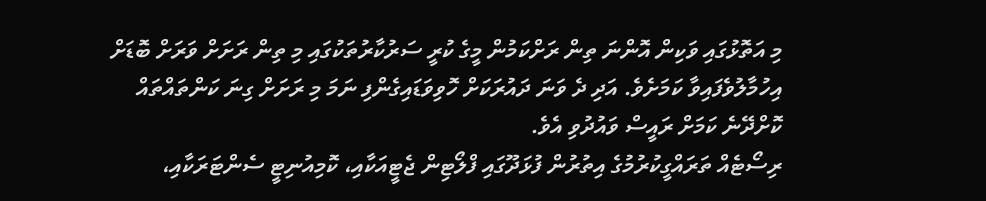މި އަތޮޅުގައި ވަކިން އޮންނަ ތިން ރަށްކަމުން މީގެ ކުރީ ސަރުކާރުތަކުގައި މި ތިން ރަށަށް ވަރަށް ބޮޑަށް އިހުމާލުވެފައިވާ ކަމަށެވެ. އަދި ދެ ވަނަ ދައުރަކަށް ހޮވިވަޑައިގެންފި ނަމަ މި ރަށަށް ގިނަ ކަންތައްތައް ކޮށްދޭނެ ކަމަށް ރައީސް ވައުދުވި އެވެ.
ރިސޯޓެއް ތަރައްގީކުރުމުގެ އިތުރުން ފުޅަދޫގައި ފްލޯޓިން ޖެޓީއަކާއި، ކޮމިއުނިޓީ ސެންޓަރަކާއި،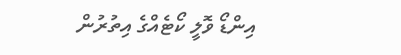އިންޑޯ ވޮލީ ކޯޓެއްގެ އިތުރުން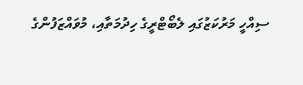ސިއްހީ މަރުކަޒުގައި ލެބޯޓްރީގެ ހިދުމަތާއި، މުވައްޒަފުންގެ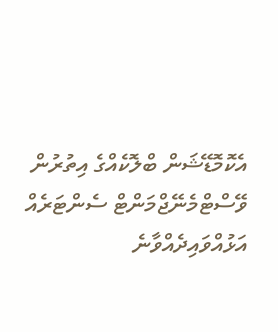އެކޮމޮޑޭޝަން ބްލޮކެއްގެ އިތުރުން ވޭސްޓްމެނޭޖްމަންޓް ސެންޓަރެއް އަޅުއްވައިދެއްވާނެ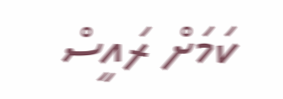ކަމަށް ރައީސް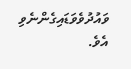ވައުދުވެވަޑައިގެންނެވި އެވެ.